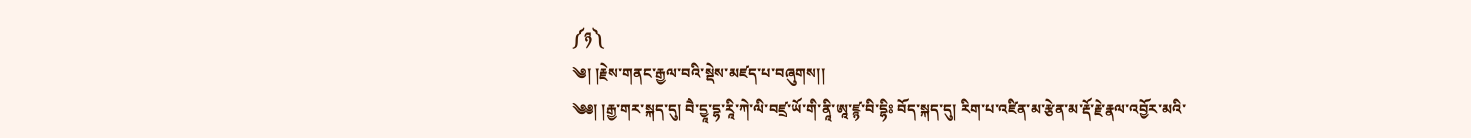༼ཉ༽
༄། །རྗེས་གནང་རྒྱལ་བའི་སྡེས་མཛད་པ་བཞུགས།།
༄༅། །རྒྱ་གར་སྐད་དུ། བཻ་དྱཱ་དྷ་རཱི་ཀེ་ལི་བཛྲ་ཡོ་གི་ནཱི་ཨཱ་ཛྙ་བི་དྷིཿ བོད་སྐད་དུ། རིག་པ་འཛིན་མ་རྩེན་མ་རྡོ་རྗེ་རྣལ་འབྱོར་མའི་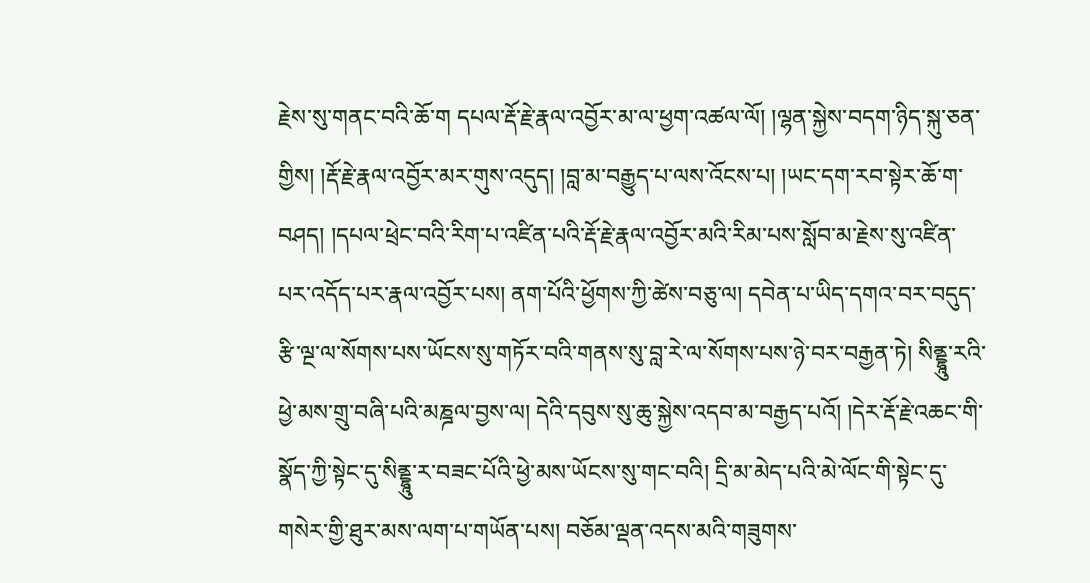རྗེས་སུ་གནང་བའི་ཆོ་ག དཔལ་རྡོ་རྗེ་རྣལ་འབྱོར་མ་ལ་ཕྱག་འཚལ་ལོ། །ལྷན་སྐྱེས་བདག་ཉིད་སྐུ་ཅན་གྱིས། །རྡོ་རྗེ་རྣལ་འབྱོར་མར་གུས་འདུད། །བླ་མ་བརྒྱུད་པ་ལས་འོངས་པ། །ཡང་དག་རབ་སྟེར་ཆོ་ག་བཤད། །དཔལ་ཕྲེང་བའི་རིག་པ་འཛིན་པའི་རྡོ་རྗེ་རྣལ་འབྱོར་མའི་རིམ་པས་སློབ་མ་རྗེས་སུ་འཛིན་པར་འདོད་པར་རྣལ་འབྱོར་པས། ནག་པོའི་ཕྱོགས་ཀྱི་ཚེས་བཅུ་ལ། དབེན་པ་ཡིད་དགའ་བར་བདུད་རྩི་ལྔ་ལ་སོགས་པས་ཡོངས་སུ་གཏོར་བའི་གནས་སུ་བླ་རེ་ལ་སོགས་པས་ཉེ་བར་བརྒྱན་ཏེ། སིནྡྷཱུ་རའི་ཕྱེ་མས་གྲུ་བཞི་པའི་མཎྜལ་བྱས་ལ། དེའི་དབུས་སུ་ཆུ་སྐྱེས་འདབ་མ་བརྒྱད་པའོ། །དེར་རྡོ་རྗེ་འཆང་གི་སྣོད་ཀྱི་སྟེང་དུ་སིནྡྷཱུ་ར་བཟང་པོའི་ཕྱེ་མས་ཡོངས་སུ་གང་བའི། དྲི་མ་མེད་པའི་མེ་ལོང་གི་སྟེང་དུ་གསེར་གྱི་ཐུར་མས་ལག་པ་གཡོན་པས། བཅོམ་ལྡན་འདས་མའི་གཟུགས་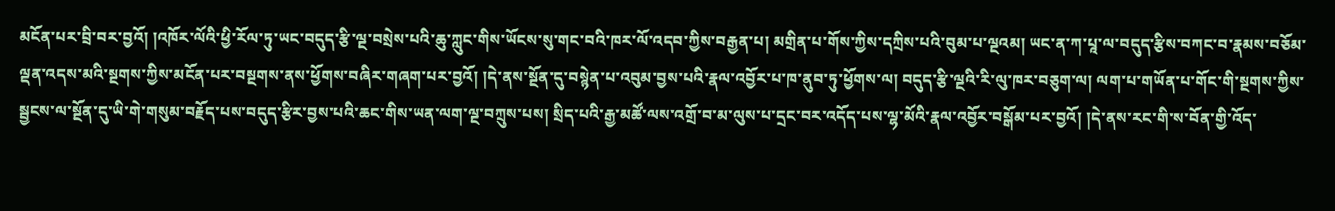མངོན་པར་བྲི་བར་བྱའོ། །འཁོར་ལོའི་ཕྱི་རོལ་ཏུ་ཡང་བདུད་རྩི་ལྔ་བསྲེས་པའི་ཆུ་ཀླུང་གིས་ཡོངས་སུ་གང་བའི་ཁར་ལོ་འདབ་ཀྱིས་བརྒྱན་པ། མགྲིན་པ་གོས་ཀྱིས་དཀྲིས་པའི་བུམ་པ་ལྔའམ། ཡང་ན་ཀ་པཱ་ལ་བདུད་རྩིས་བཀང་བ་རྣམས་བཅོམ་ལྡན་འདས་མའི་སྔགས་ཀྱིས་མངོན་པར་བསྔགས་ནས་ཕྱོགས་བཞིར་གཞག་པར་བྱའོ། །དེ་ནས་སྔོན་དུ་བསྙེན་པ་འབུམ་བྱས་པའི་རྣལ་འབྱོར་པ་ཁ་ནུབ་ཏུ་ཕྱོགས་ལ། བདུད་རྩི་ལྔའི་རི་ལུ་ཁར་བཅུག་ལ། ལག་པ་གཡོན་པ་གོང་གི་སྔགས་ཀྱིས་སྦྱངས་ལ་སྔོན་དུ་ཡི་གེ་གསུམ་བརྗོད་པས་བདུད་རྩིར་བྱས་པའི་ཆང་གིས་ཡན་ལག་ལྔ་བཀྲུས་པས། སྲིད་པའི་རྒྱ་མཚོ་ལས་འགྲོ་བ་མ་ལུས་པ་དྲང་བར་འདོད་པས་ལྷ་མོའི་རྣལ་འབྱོར་བསྒོམ་པར་བྱའོ། །དེ་ནས་རང་གི་ས་བོན་གྱི་འོད་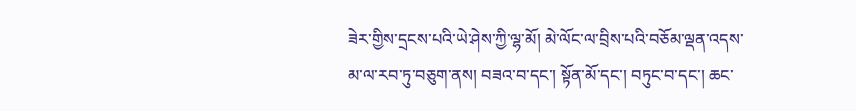ཟེར་གྱིས་དྲངས་པའི་ཡེ་ཤེས་ཀྱི་ལྷ་མོ། མེ་ལོང་ལ་བྲིས་པའི་བཅོམ་ལྡན་འདས་མ་ལ་རབ་ཏུ་བཅུག་ནས། བཟའ་བ་དང་། སྟོན་མོ་དང་། བཏུང་བ་དང་། ཆང་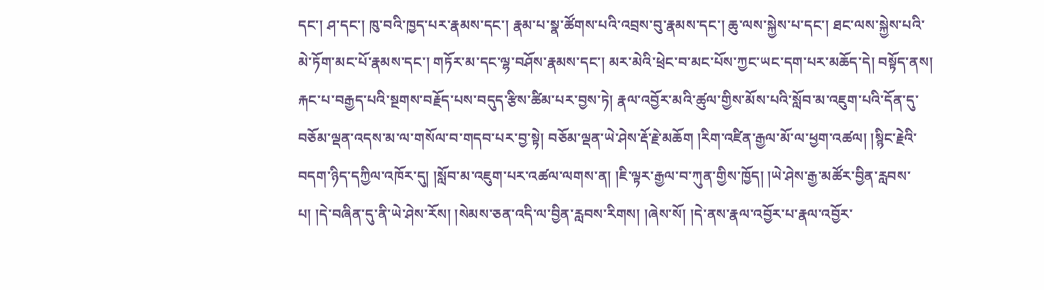དང་། ཤ་དང་། ཁུ་བའི་ཁྱད་པར་རྣམས་དང་། རྣམ་པ་སྣ་ཚོགས་པའི་འབྲས་བུ་རྣམས་དང་། ཆུ་ལས་སྐྱེས་པ་དང་། ཐང་ལས་སྐྱེས་པའི་མེ་ཏོག་མང་པོ་རྣམས་དང་། གཏོར་མ་དང་ལྷ་བཤོས་རྣམས་དང་། མར་མེའི་ཕྲེང་བ་མང་པོས་ཀྱང་ཡང་དག་པར་མཆོད་དེ། བསྟོད་ནས། རྐང་པ་བརྒྱད་པའི་སྔགས་བརྗོད་པས་བདུད་རྩིས་ཚིམ་པར་བྱས་ཏེ། རྣལ་འབྱོར་མའི་ཚུལ་གྱིས་མོས་པའི་སློབ་མ་འཇུག་པའི་དོན་དུ་བཅོམ་ལྡན་འདས་མ་ལ་གསོལ་བ་གདབ་པར་བྱ་སྟེ། བཅོམ་ལྡན་ཡེ་ཤེས་རྡོ་རྗེ་མཆོག །རིག་འཛིན་རྒྱལ་མོ་ལ་ཕྱག་འཚལ། །སྙིང་རྗེའི་བདག་ཉིད་དཀྱིལ་འཁོར་དུ། །སློབ་མ་འཇུག་པར་འཚལ་ལགས་ན། །ཇི་ལྟར་རྒྱལ་བ་ཀུན་གྱིས་ཁྱོད། །ཡེ་ཤེས་རྒྱ་མཚོར་བྱིན་རླབས་པ། །དེ་བཞིན་དུ་ནི་ཡེ་ཤེས་རོས། །སེམས་ཅན་འདི་ལ་བྱིན་རླབས་རིགས། །ཞེས་སོ། །དེ་ནས་རྣལ་འབྱོར་པ་རྣལ་འབྱོར་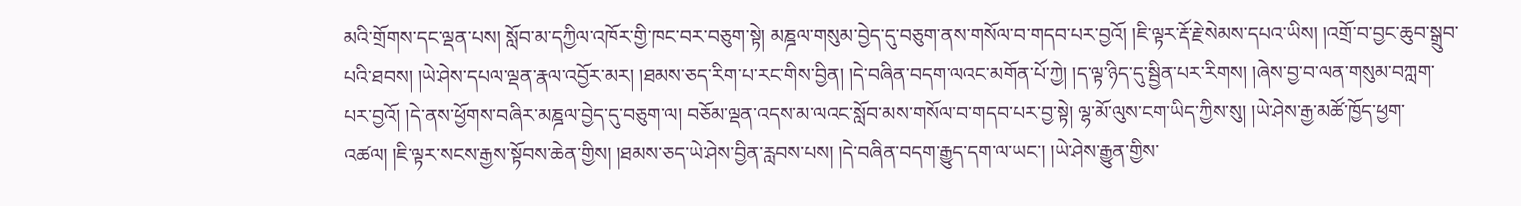མའི་གྲོགས་དང་ལྡན་པས། སློབ་མ་དཀྱིལ་འཁོར་གྱི་ཁང་བར་བཅུག་སྟེ། མཎྜལ་གསུམ་བྱེད་དུ་བཅུག་ནས་གསོལ་བ་གདབ་པར་བྱའོ། །ཇི་ལྟར་རྡོ་རྗེ་སེམས་དཔའ་ཡིས། །འགྲོ་བ་བྱང་ཆུབ་སྒྲུབ་པའི་ཐབས། །ཡེ་ཤེས་དཔལ་ལྡན་རྣལ་འབྱོར་མར། །ཐམས་ཅད་རིག་པ་རང་གིས་བྱིན། །དེ་བཞིན་བདག་ལའང་མགོན་པོ་ཀྱེ། །ད་ལྟ་ཉིད་དུ་སྦྱིན་པར་རིགས། །ཞེས་བྱ་བ་ལན་གསུམ་བཀླག་པར་བྱའོ། །དེ་ནས་ཕྱོགས་བཞིར་མཎྜལ་བྱེད་དུ་བཅུག་ལ། བཅོམ་ལྡན་འདས་མ་ལའང་སློབ་མས་གསོལ་བ་གདབ་པར་བྱ་སྟེ། ལྷ་མོ་ལུས་ངག་ཡིད་ཀྱིས་སུ། །ཡེ་ཤེས་རྒྱ་མཚོ་ཁྱོད་ཕྱག་འཚལ། །ཇི་ལྟར་སངས་རྒྱས་སྟོབས་ཆེན་གྱིས། །ཐམས་ཅད་ཡེ་ཤེས་བྱིན་རླབས་པས། །དེ་བཞིན་བདག་རྒྱུད་དག་ལ་ཡང་། །ཡེ་ཤེས་རྒྱུན་གྱིས་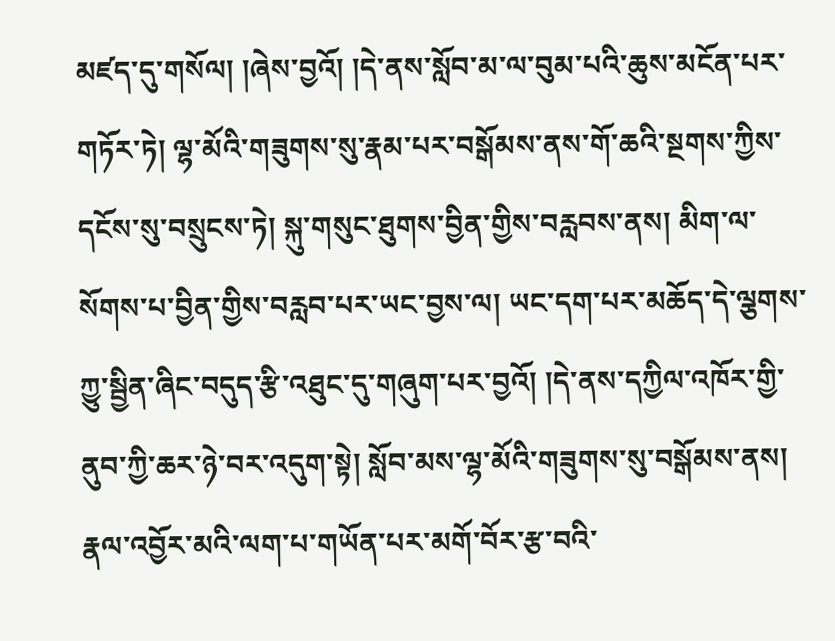མཛད་དུ་གསོལ། །ཞེས་བྱའོ། །དེ་ནས་སློབ་མ་ལ་བུམ་པའི་ཆུས་མངོན་པར་གཏོར་ཏེ། ལྷ་མོའི་གཟུགས་སུ་རྣམ་པར་བསྒོམས་ནས་གོ་ཆའི་སྔགས་ཀྱིས་དངོས་སུ་བསྲུངས་ཏེ། སྐུ་གསུང་ཐུགས་བྱིན་གྱིས་བརླབས་ནས། མིག་ལ་སོགས་པ་བྱིན་གྱིས་བརླབ་པར་ཡང་བྱས་ལ། ཡང་དག་པར་མཆོད་དེ་ལྕགས་ཀྱུ་སྦྱིན་ཞིང་བདུད་རྩི་འཐུང་དུ་གཞུག་པར་བྱའོ། །དེ་ནས་དཀྱིལ་འཁོར་གྱི་ནུབ་ཀྱི་ཆར་ཉེ་བར་འདུག་སྟེ། སློབ་མས་ལྷ་མོའི་གཟུགས་སུ་བསྒོམས་ནས། རྣལ་འབྱོར་མའི་ལག་པ་གཡོན་པར་མགོ་བོར་རྩ་བའི་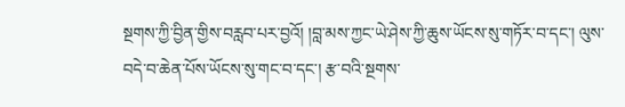སྔགས་ཀྱི་བྱིན་གྱིས་བརླབ་པར་བྱའོ། །བླ་མས་ཀྱང་ཡེ་ཤེས་ཀྱི་ཆུས་ཡོངས་སུ་གཏོར་བ་དང་། ལུས་བདེ་བ་ཆེན་པོས་ཡོངས་སུ་གང་བ་དང་། རྩ་བའི་སྔགས་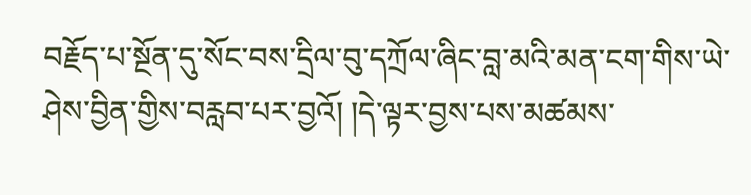བརྗོད་པ་སྔོན་དུ་སོང་བས་དྲིལ་བུ་དཀྲོལ་ཞིང་བླ་མའི་མན་ངག་གིས་ཡེ་ཤེས་བྱིན་གྱིས་བརླབ་པར་བྱའོ། །དེ་ལྟར་བྱས་པས་མཚམས་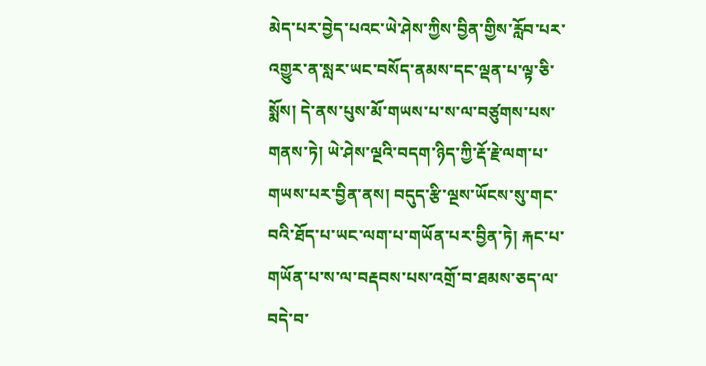མེད་པར་བྱེད་པའང་ཡེ་ཤེས་ཀྱིས་བྱིན་གྱིས་རློབ་པར་འགྱུར་ན་སླར་ཡང་བསོད་ནམས་དང་ལྡན་པ་ལྟ་ཅི་སྨོས། དེ་ནས་པུས་མོ་གཡས་པ་ས་ལ་བཙུགས་པས་གནས་ཏེ། ཡེ་ཤེས་ལྔའི་བདག་ཉིད་ཀྱི་རྡོ་རྗེ་ལག་པ་གཡས་པར་བྱིན་ནས། བདུད་རྩི་ལྔས་ཡོངས་སུ་གང་བའི་ཐོད་པ་ཡང་ལག་པ་གཡོན་པར་བྱིན་ཏེ། རྐང་པ་གཡོན་པ་ས་ལ་བརྡབས་པས་འགྲོ་བ་ཐམས་ཅད་ལ་བདེ་བ་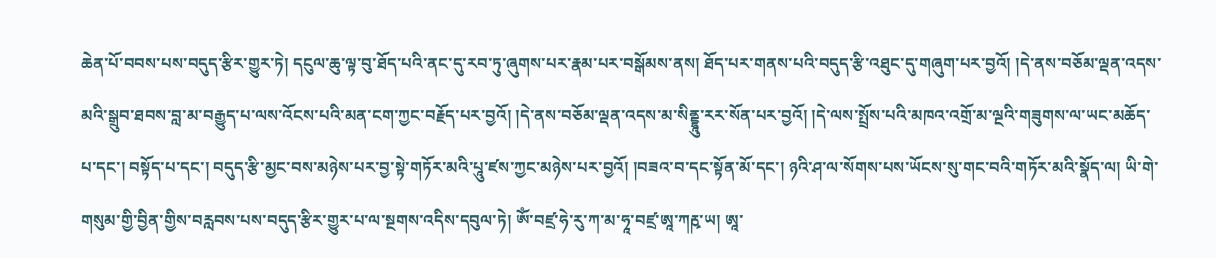ཆེན་པོ་བབས་པས་བདུད་རྩིར་གྱུར་ཏེ། དངུལ་ཆུ་ལྟ་བུ་ཐོད་པའི་ནང་དུ་རབ་ཏུ་ཞུགས་པར་རྣམ་པར་བསྒོམས་ནས། ཐོད་པར་གནས་པའི་བདུད་རྩི་འཐུང་དུ་གཞུག་པར་བྱའོ། །དེ་ནས་བཅོམ་ལྡན་འདས་མའི་སྒྲུབ་ཐབས་བླ་མ་བརྒྱུད་པ་ལས་འོངས་པའི་མན་ངག་ཀྱང་བརྗོད་པར་བྱའོ། །དེ་ནས་བཅོམ་ལྡན་འདས་མ་སིནྡྷཱུ་རར་སོན་པར་བྱའོ། །དེ་ལས་སྤྲོས་པའི་མཁའ་འགྲོ་མ་ལྔའི་གཟུགས་ལ་ཡང་མཆོད་པ་དང་། བསྟོད་པ་དང་། བདུད་རྩི་མྱང་བས་མཉེས་པར་བྱ་སྟེ་གཏོར་མའི་པཱུ་ཛས་ཀྱང་མཉེས་པར་བྱའོ། །བཟའ་བ་དང་སྟོན་མོ་དང་། ཉའི་ཤ་ལ་སོགས་པས་ཡོངས་སུ་གང་བའི་གཏོར་མའི་སྣོད་ལ། ཡི་གེ་གསུམ་གྱི་བྱིན་གྱིས་བརླབས་པས་བདུད་རྩིར་གྱུར་པ་ལ་སྔགས་འདིས་དབུལ་ཏེ། ཨོཾ་བཛྲ་ཧེ་རུ་ཀ་མ་ཧཱ་བཛྲ་ཨཱ་ཀརྵ་ཡ། ཨཱ་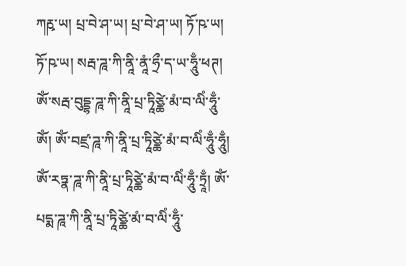ཀརྵ་ཡ། པྲ་བེ་ཤ་ཡ། པྲ་བེ་ཤ་ཡ། ཏོ་ཥ་ཡ། ཏོ་ཥ་ཡ། སརྦ་ཌཱ་ཀི་ནཱི་ནཱཾ་ཧྲྀ་ད་ཡ་ཧཱུྃ་ཕཊ། ཨོཾ་སརྦ་བུདྡྷ་ཌཱ་ཀི་ནཱི་པྲ་ཏཱིཙྪེ་མཾ་བ་ལིཾ་ཧཱུྃ་ཨོཾ། ཨོཾ་བཛྲ་ཌཱ་ཀི་ནཱི་པྲ་ཏཱིཙྪེ་མཾ་བ་ལིཾ་ཧཱུྃ་ཧཱུྃ། ཨོཾ་རཏྣ་ཌཱ་ཀི་ནཱི་པྲ་ཏཱིཙྪེ་མཾ་བ་ལིཾ་ཧཱུྃ་ཏྲཱྃ། ཨོཾ་པདྨ་ཌཱ་ཀི་ནཱི་པྲ་ཏཱིཙྪེ་མཾ་བ་ལིཾ་ཧཱུྃ་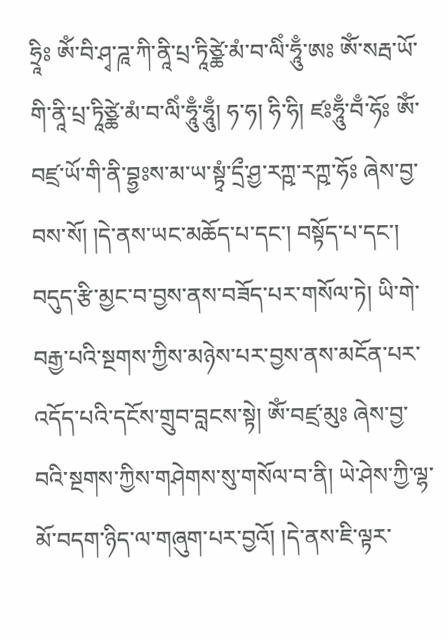ཧྲཱིཿ ཨོཾ་བི་ཤྭ་ཌཱ་ཀི་ནཱི་པྲ་ཏཱིཙྪེ་མཾ་བ་ལིཾ་ཧཱུྃ་ཨཿ ཨོཾ་སརྦ་ཡོ་གི་ནཱི་པྲ་ཏཱིཙྪེ་མཾ་བ་ལིཾ་ཧཱུྃ་ཧཱུྃ། ཧ་ཧ། ཧི་ཧི། ཛཿཧཱུྃ་བྃ་ཧོཿ ཨོཾ་བཛྲ་ཡོ་གི་ནི་བྷྱཿས་མ་ཡ་སྟྭཾ་དྲྀ་ཤྱ་རཀྵ་རཀྵ་ཧོཿ ཞེས་བྱ་བས་སོ། །དེ་ནས་ཡང་མཆོད་པ་དང་། བསྟོད་པ་དང་། བདུད་རྩི་མྱང་བ་བྱས་ནས་བཟོད་པར་གསོལ་ཏེ། ཡི་གེ་བརྒྱ་པའི་སྔགས་ཀྱིས་མཉེས་པར་བྱས་ནས་མངོན་པར་འདོད་པའི་དངོས་གྲུབ་བླངས་སྟེ། ཨོཾ་བཛྲ་མུཿ ཞེས་བྱ་བའི་སྔགས་ཀྱིས་གཤེགས་སུ་གསོལ་བ་ནི། ཡེ་ཤེས་ཀྱི་ལྷ་མོ་བདག་ཉིད་ལ་གཞུག་པར་བྱའོ། །དེ་ནས་ཇི་ལྟར་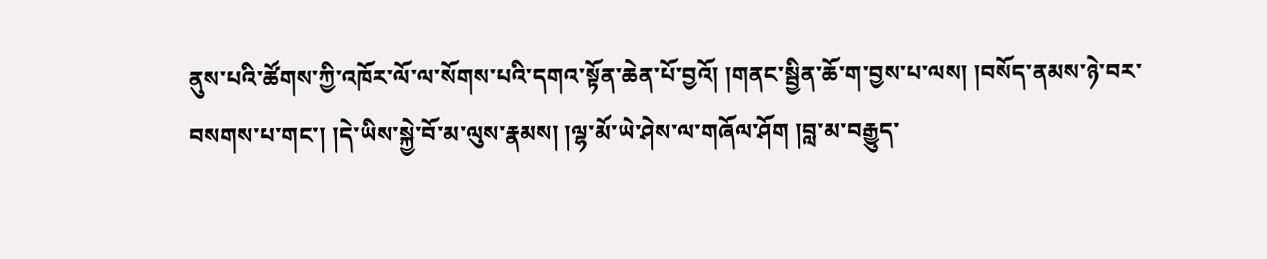ནུས་པའི་ཚོགས་ཀྱི་འཁོར་ལོ་ལ་སོགས་པའི་དགའ་སྟོན་ཆེན་པོ་བྱའོ། །གནང་སྦྱིན་ཆོ་ག་བྱས་པ་ལས། །བསོད་ནམས་ཉེ་བར་བསགས་པ་གང་། །དེ་ཡིས་སྐྱེ་བོ་མ་ལུས་རྣམས། །ལྷ་མོ་ཡེ་ཤེས་ལ་གཞོལ་ཤོག །བླ་མ་བརྒྱུད་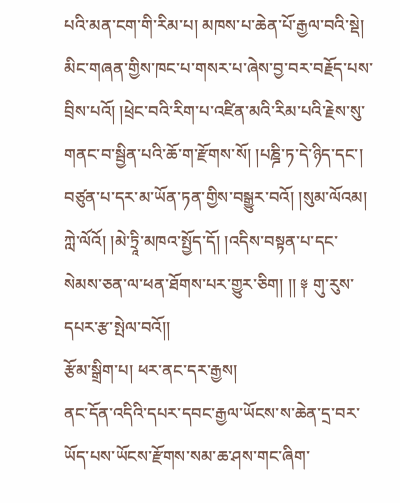པའི་མན་ངག་གི་རིམ་པ། མཁས་པ་ཆེན་པོ་རྒྱལ་བའི་སྡེ། མིང་གཞན་གྱིས་ཁང་པ་གསར་པ་ཞེས་བྱ་བར་བརྗོད་པས་བྲིས་པའོ། །ཕྲེང་བའི་རིག་པ་འཛིན་མའི་རིམ་པའི་རྗེས་སུ་གནང་བ་སྦྱིན་པའི་ཆོ་ག་རྫོགས་སོ། །པཎྜི་ཏ་དེ་ཉིད་དང་། བཙུན་པ་དར་མ་ཡོན་ཏན་གྱིས་བསྒྱུར་བའོ། །སུམ་ལོའམ། ཀླེ་ལོའོ། །མེ་ཏྲཱི་མཁའ་སྤྱོད་དོ། །འདིས་བསྟན་པ་དང་སེམས་ཅན་ལ་ཕན་ཐོགས་པར་གྱུར་ཅིག། །། ༈ གུ་རུས་དཔར་རྩ་སྤེལ་བའོ།།
རྩོམ་སྒྲིག་པ། ཕར་ནང་དར་རྒྱས།
ནང་དོན་འདིའི་དཔར་དབང་རྒྱལ་ཡོངས་ས་ཆེན་དྲ་བར་ཡོད་པས་ཡོངས་རྫོགས་སམ་ཆ་ཤས་གང་ཞིག་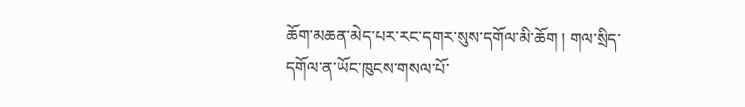ཆོག་མཆན་མེད་པར་རང་དགར་སུས་དགོལ་མི་ཆོག ། གལ་སྲིད་དགོལ་ན་ཡོང་ཁུངས་གསལ་པོ་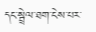དང་སྦྲེལ་ཐག་ངེས་པར་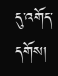དུ་འགོད་དགོས།